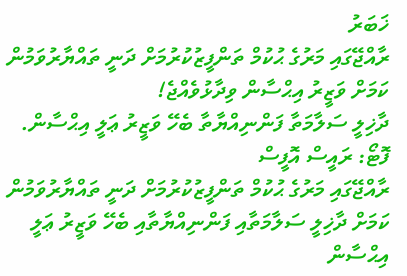ޚަބަރު
ރާއްޖޭގައި މަރުގެ ޙުކުމް ތަންފީޒުކުރުމަށް ދަނީ ތައްޔާރުވަމުން ކަމަށް ވަޒީރު އިޙްސާން ވިދާޅުވެއްޖެ!
ދާޚިލީ ސަލާމަތާ ފަންނިއްޔާތާ ބެހޭ ވަޒީރު ޢަލީ އިޙްސާން. ފޮޓޯ: ރައީސް އޮފީސް
ރާއްޖޭގައި މަރުގެ ޙުކުމް ތަންފީޒުކުރުމަށް ދަނީ ތައްޔާރުވަމުން ކަމަށް ދާޚިލީ ސަލާމަތާއި ފަންނިއްޔާތާއި ބެހޭ ވަޒީރު ޢަލީ އިޙްސާން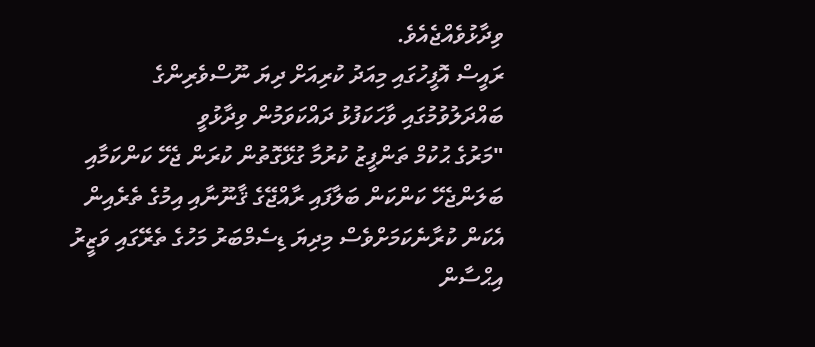ވިދާޅުވެއްޖެއެވެ.
ރައީސް އޮފީހުގައި މިއަދު ކުރިއަށް ދިޔަ ނޫސްވެރިންގެ ބައްދަލުވުމުގައި ވާހަކަފުޅު ދައްކަވަމުން ވިދާޅުވީ
"މަރުގެ ޙުކުމް ތަންފީޒު ކުރުމާ ގުޅޭގޮތުން ކުރަން ޖެހޭ ކަންކަމާއި ބަލަންޖެހޭ ކަންކަން ބަލާފައި ރާއްޖޭގެ ޤާނޫނާއި އިމުގެ ތެރެއިން އެކަން ކުރާނެކަމަށްވެސް މިދިޔަ ޑިސެމްބަރު މަހުގެ ތެރޭގައި ވަޒީރު އިޙްސާން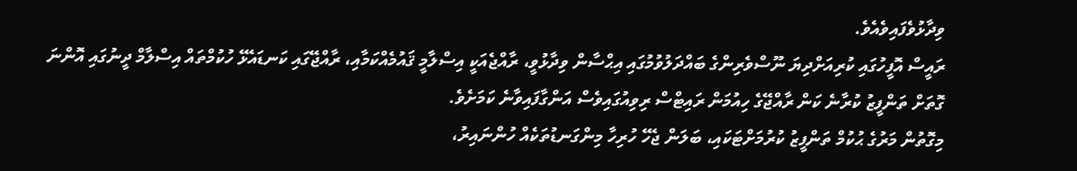ވިދާޅުވެފައިވެއެވެ.
ރައީސް އޮފީހުގައި ކުރިއަށްދިޔަ ނޫސްވެރިންގެ ބައްދަލުވުމުގައި އިޙްސާން ވިދާޅުވީ، ރާއްޖެއަކީ އިސްލާމީ ޤައުމެއްކަމާއި، ރާއްޖޭގައި ކަނޑައެޅޭ ހުކުމްތައް އިސްލާމް ދީނުގައި އޮންނަ ގޮތަށް ތަންފީޒު ކުރާނެ ކަން ރާއްޖޭގެ ހިއުމަން ރައިޓްސް ރިވިއުގައިވެސް އަންގާފައިވާނެ ކަމަށެވެ.
މިގޮތުން މަރުގެ ޙުކުމް ތަންފީޒު ކުރުމަށްޓަކައި، ބަލަން ޖެހޭ ހުރިހާ މިންގަނޑުތަކެއް ހުންނައިރު،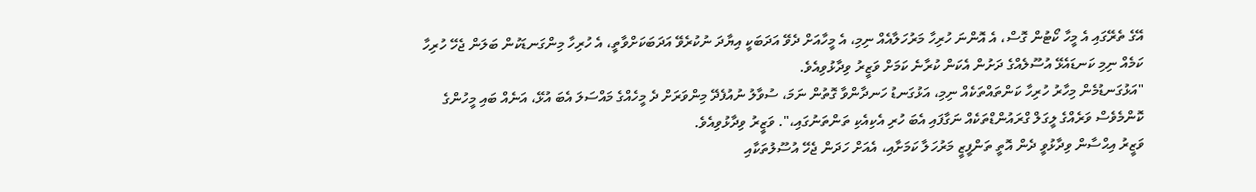އޭގެ ތެރޭގައި އެ މީހާ ކޯޓުން ގޮސް، އެ އޮންނަ ހުރިހާ މަރުހަލާއެއް ނިމި، އެ މީހާއަށް ދެވޭ އަދަބަކީ އިޔާދަ ނުކުރެވޭ އަދަބަކަށްވާތީ، އެ ހުރިހާ މިންގަނޑަކުން ބަލަން ޖެހޭ ހުރިހާ ކަމެއް ނިމި ކަނޑައެޅޭ އުސޫލެއްގެ ދަށުން އެކަން ކުރާނެ ކަމަށް ވަޒީރު ވިދާޅުވިއެވެ.
"އަޅުގަނޑުމެން މިހާރު ހުރިހާ ކަންތައްތަކެއް ނިމި، އަޅުގަނޑު ހަނދާންވާ ގޮތުން ނަމަ، ސުވާލު ނުއުފެދޭ މިންވަރަށް ދެ މީހެއްގެ މައްސަލަ އެބަ އުޅޭ، އަނެއް ބައި މީހުންގެ ކޮންމެވެސް ވަރެއްގެ ލީގަލް ގްރައުންޑްތަކެއް ނަގާފައި އެބަ ހުރި އެކިއެކި ތަންތަނުގައި،". ވަޒީރު ވިދާޅުވިއެވެ.
ވަޒީރު އިޙްސާން ވިދާޅުވީ ދެން އޮތީ ތަންފީޒީ މަރުހަލާ ކަމަށާއި، އެއަށް ހަދަން ޖެހޭ އުސޫލުތަކާއި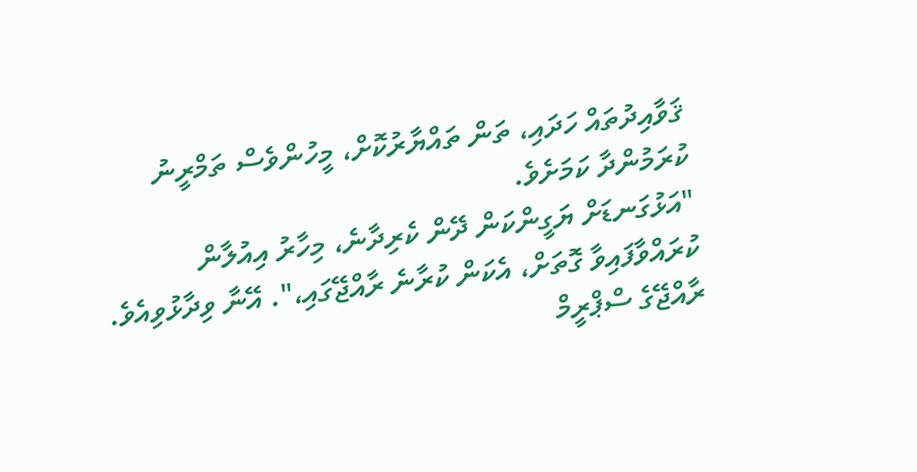ޤަވާއިދުތައް ހަދައި، ތަން ތައްޔާރުކޮށް، މީހުންވެސް ތަމްރީނު ކުރަމުންދާ ކަމަށެވެ.
"އަޅުގަނޑަށް ޔަގީންކަން ދޭން ކެރިދާނެ، މިހާރު އިއުލާން ކުރައްވާފައިވާ ގޮތަށް، އެކަން ކުރާނެ ރާއްޖޭގައި،". އޭނާ ވިދާޅުވިއެވެ.
ރާއްޖޭގެ ސްޕްރީމް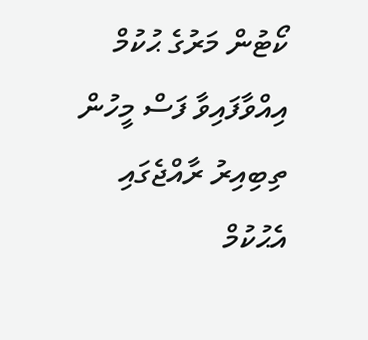ކޯޓުން މަރުގެ ޙުކުމް އިއްވާފައިވާ ފަސް މީހުން ތިބިއިރު ރާއްޖެގައި އެޙުކުމް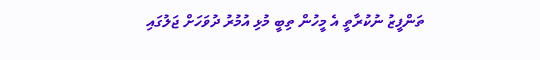ތަންފީޒު ނުކުރާތީ އެ މީހުން ތިބީ މުޅި އުމުރު ދުވަހަށް ޖަލުގައި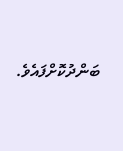ބަންދުކޮށްފައެވެ.